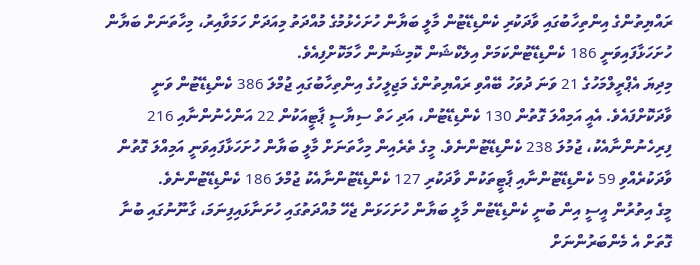ރައްޔިތުންގެ އިންތިހާބުގައި ވާދަކުރި ކެންޑިޑޭޓުން މާލީ ބަޔާން ހުށަހެޅުމުގެ މުއްދަތު މިއަދަށް ހަމަވާއިރު، މިހާތަނަށް ބަޔާން ހުށަހަޅާފައިވަނީ 186 ކެންޑިޑޭޓުންކަމަށް އިލެކްޝަން ކޮމިޝަނުން ހާމަކޮށްފިއެވެ.
މިދިޔަ އެޕްރީލްމަހުގެ 21 ވަނަ ދުވަހު ބޭއްވި ރައްޔިތުންގެ މަޖިލީހުގެ އިންތިހާބުގައި ޖުމްލަ 386 ކެންޑިޑޭޓުން ވަނީ ވާދަކޮށްފައެވެ. އެއީ އަމިއްލަ ގޮތުން 130 ކެންޑިޑޭޓުން، އަދި ހަތް ސިޔާސީ ޕާޓީއަކުން 22 އަންހެނުންނާއި 216 ފިރިހެނުންނާއެކު، ޖުމުލަ 238 ކެންޑިޑޭޓުންނެވެ. މީގެ ތެރެއިން މިހާތަނަށް މާލީ ބަޔާން ހުށަހަޅާފައިވަނީ އަމިއްލަ ގޮތުން ވާދަކުރެއްވި 59 ކެންޑިޑޭޓުންނާއި ޕާޓީތަކުން ވާދަކުރި 127 ކެންޑިޑޭޓުންނާއެކު ޖުމްލަ 186 ކެންޑިޑޭޓުންނެވެ.
މީގެ އިތުރުން އީސީ އިން ބުނީ ކެންޑިޑޭޓުން މާލީ ބަޔާން ހުށަހަޅަން ޖެހޭ މުއްދަތުގައި ހުށަނާޅައިފިނަމަ، ގާނޫނުގައި ބުނާ ގޮތަށް އެ މެންބަރުންނަށް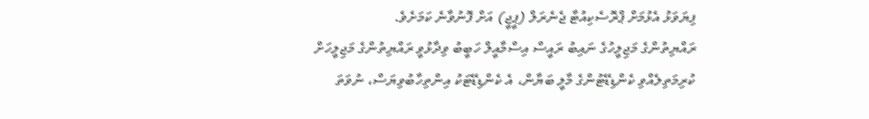ފިޔަވަޅު އެޅުމަށް ޕްރޮސެކިއުޓާ ޖެނެރަލް (ޕީޖީ) އަށް ފޮނުވާނެ ކަމަށެވެ.
ރައްޔިތުންގެ މަޖިލީހުގެ ނައިބު ރައީސް އިސްމާއީލް ހަބީބު ވިދާޅުވީ ރައްޔިތުންގެ މަޖިލީހަށް ކުރިމަތިލެއްވި ކެންޑިޑޭޓުންގެ މާލީ ބަޔާން، އެ ކެންޑިޑޭޓަކު އިންތިހާބުވިޔަސް، ނުވަތަ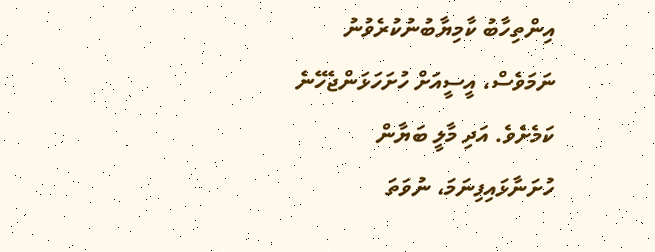އިންތިހާބު ކާމިޔާބުނުކުރެވުނު ނަމަވެސް، އީސީއަށް ހުށަހަޅަންޖެހޭނެ ކަމެށެވެ. އަދި މާލީ ބަޔާން ހުށަނާޅައިފިނަމަ، ނުވަތަ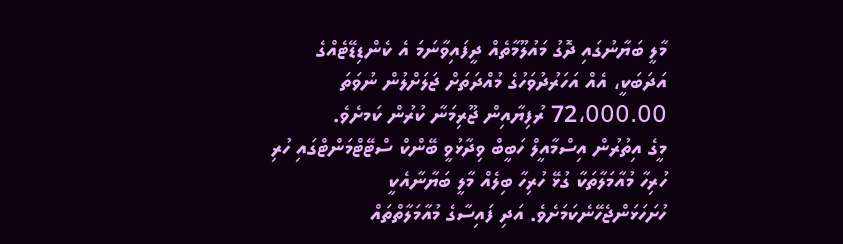މާލީ ބަޔާނުގައި ދޮގު މައުލޫމާތެއް ދީފައިވާނަމަ އެ ކެންޑިޑޭޓެއްގެ އަދަބަކީ، އެއް އަހަރުދުވަހުގެ މުއްދަތަށް ޖަލަށްލުން ނުވަތަ 72،000.00 ރުފިޔާއިން ޖޫރިމަނާ ކުރުން ކަމށެވެ.
މީގެ އިތުރުން އިސްމާއީލް ހަބީބް ވިދާޅުވީ ބޭންކް ސްޓޭޓްމަންޓްގައި ހުރި ހުރިހާ މުއާމަލާތަކާ ގުޅޭ ހުރިހާ ބިލެއް މާލީ ބަޔާނާއެކީ ހުށަހަޅަންޖެހޭނެކަމަށެވެ. އަދި ފައިސާގެ މުއާމަލާތްތައް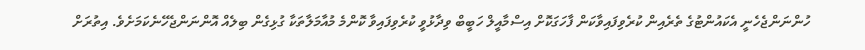ހުންނަންޖެހެނީ އެކައުންޓުގެ ތެރެއިން ކުރެވިފައިވާކަން ފާހަގަކޮށް އިސްމާއީލް ހަބީބް ވިދާޅުވީ ކުރެވިފައިވާ ކޮންމެ މުއާމަލާތަކާ ގުޅިގެން ބިލެއް އޮންނަންޖެހޭނެކަމަށެވެ. އިތުރަށް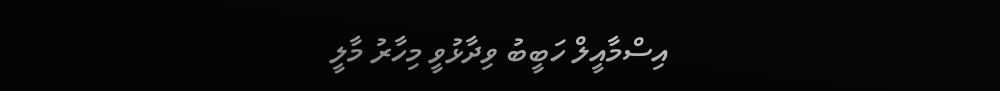އިސްމާއީލް ހަބީބު ވިދާޅުވީ މިހާރު މާލީ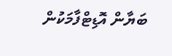ބަޔާން އޮޑިޓްފާމަކުން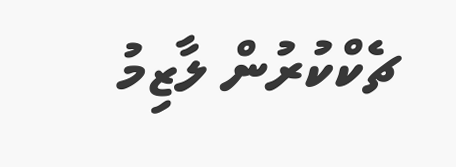ޗެކްކުރުން ލާޒިމު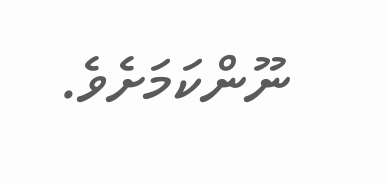ނޫންކަމަށެވެ.